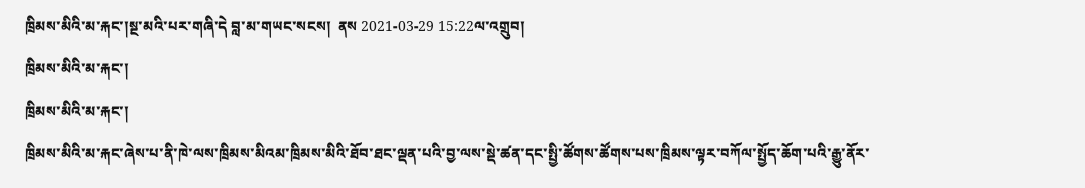ཁྲིམས་མིའི་མ་རྐང་།སྔ་མའི་པར་གཞི་དེ བླ་མ་གཡང་སངས།  ནས 2021-03-29 15:22ལ་འགྲུབ།
ཁྲིམས་མིའི་མ་རྐང་།
ཁྲིམས་མིའི་མ་རྐང་།
ཁྲིམས་མིའི་མ་རྐང་ཞེས་པ་ནི་ཁེ་ལས་ཁྲིམས་མིའམ་ཁྲིམས་མིའི་ཐོབ་ཐང་ལྡན་པའི་བྱ་ལས་སྡེ་ཚན་དང་སྤྱི་ཚོགས་ཚོགས་པས་ཁྲིམས་ལྟར་བཀོལ་སྤྱོད་ཆོག་པའི་རྒྱུ་ནོར་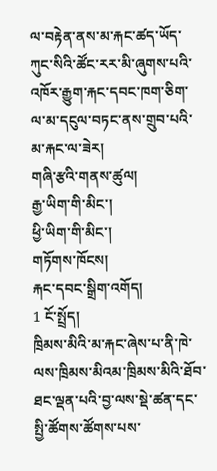ལ་བརྟེན་ནས་མ་རྐང་ཚད་ཡོད་ཀུང་སིའི་ཚོང་རར་མི་ཞུགས་པའི་འཁོར་རྒྱུག་རྐང་དབང་ཁག་ཅིག་ལ་མ་དངུལ་བཏང་ནས་གྲུབ་པའི་མ་རྐང་ལ་ཟེར།
གཞི་རྩའི་གནས་ཚུལ།
རྒྱ་ཡིག་གི་མིང་།
ཕྱི་ཡིག་གི་མིང་།
གཏོགས་ཁོངས།
རྐང་དབང་སྒྲིག་འགོད།
1 ངོ་སྤྲོད།
ཁྲིམས་མིའི་མ་རྐང་ཞེས་པ་ནི་ཁེ་ལས་ཁྲིམས་མིའམ་ཁྲིམས་མིའི་ཐོབ་ཐང་ལྡན་པའི་བྱ་ལས་སྡེ་ཚན་དང་སྤྱི་ཚོགས་ཚོགས་པས་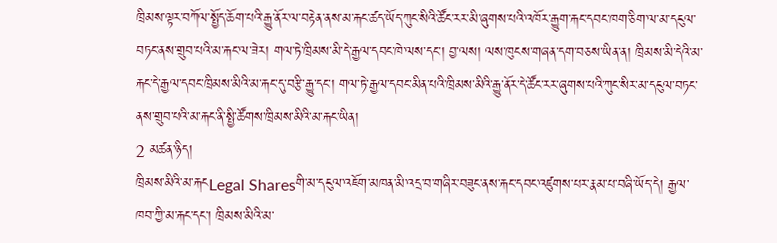ཁྲིམས་ལྟར་བཀོལ་སྤྱོད་ཆོག་པའི་རྒྱུ་ནོར་ལ་བརྟེན་ནས་མ་རྐང་ཚད་ཡོད་ཀུང་སིའི་ཚོང་རར་མི་ཞུགས་པའི་འཁོར་རྒྱུག་རྐང་དབང་ཁག་ཅིག་ལ་མ་དངུལ་བཏང་ནས་གྲུབ་པའི་མ་རྐང་ལ་ཟེར། གལ་ཏེ་ཁྲིམས་མི་དེ་རྒྱལ་དབང་ཁེ་ལས་དང་། བྱ་ལས། ལས་ཁུངས་གཞན་དག་བཅས་ཡིན་ན། ཁྲིམས་མི་དེའི་མ་རྐང་དེ་རྒྱལ་དབང་ཁྲིམས་མིའི་མ་རྐང་དུ་བརྩི་རྒྱུ་དང་། གལ་ཏེ་རྒྱལ་དབང་མིན་པའི་ཁྲིམས་མིའི་རྒྱུ་ནོར་དེ་ཚོང་རར་ཞུགས་པའི་ཀུང་སིར་མ་དངུལ་བཏང་ནས་གྲུབ་པའི་མ་རྐང་ནི་སྤྱི་ཚོགས་ཁྲིམས་མིའི་མ་རྐང་ཡིན།
2 མཚན་ཉིད།
ཁྲིམས་མིའི་མ་རྐངLegal Sharesགི་མ་དངུལ་འཇོག་མཁན་མི་འདྲ་བ་གཞིར་བཟུང་ནས་རྐང་དབང་འཛུགས་པར་རྣམ་པ་བཞི་ཡོད་དེ། རྒྱལ་ཁབ་ཀྱི་མ་རྐང་དང་། ཁྲིམས་མིའི་མ་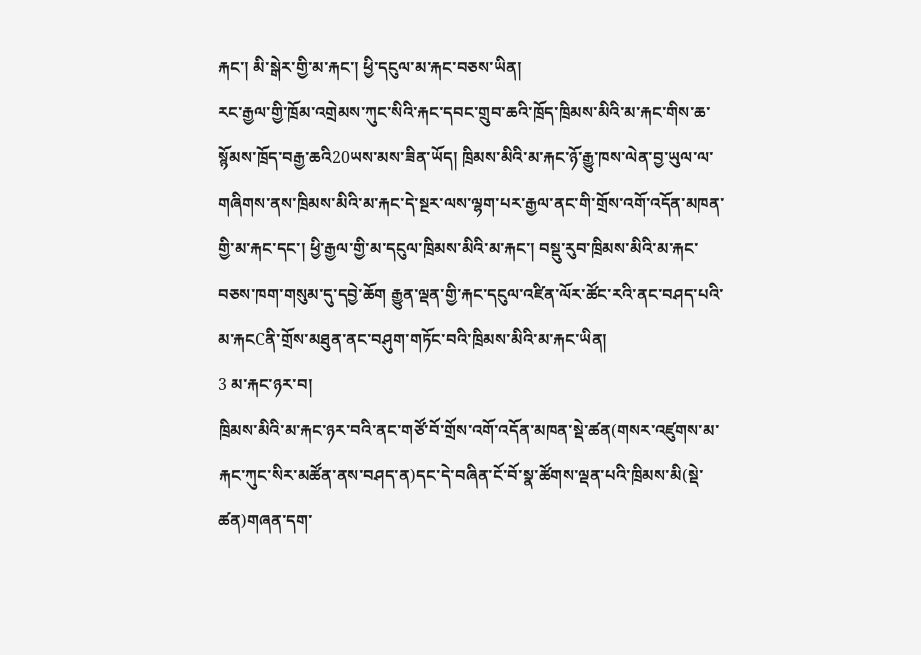རྐང་། མི་སྒེར་གྱི་མ་རྐང་། ཕྱི་དངུལ་མ་རྐང་བཅས་ཡིན།
རང་རྒྱལ་གྱི་ཁྲོམ་འགྲེམས་ཀུང་སིའི་རྐང་དབང་གྲུབ་ཆའི་ཁྲོད་ཁྲིམས་མིའི་མ་རྐང་གིས་ཆ་སྙོམས་ཁྲོད་བརྒྱ་ཆའི20ཡས་མས་ཟིན་ཡོད། ཁྲིམས་མིའི་མ་རྐང་ཉོ་རྒྱུ་ཁས་ལེན་བྱ་ཡུལ་ལ་གཞིགས་ནས་ཁྲིམས་མིའི་མ་རྐང་དེ་སྔར་ལས་ལྷག་པར་རྒྱལ་ནང་གི་གྲོས་འགོ་འདོན་མཁན་གྱི་མ་རྐང་དང་། ཕྱི་རྒྱལ་གྱི་མ་དངུལ་ཁྲིམས་མིའི་མ་རྐང་། བསྡུ་རུབ་ཁྲིམས་མིའི་མ་རྐང་བཅས་ཁག་གསུམ་དུ་དབྱེ་ཆོག རྒྱུན་ལྡན་གྱི་རྐང་དངུལ་འཛིན་ལོར་ཚོང་རའི་ནང་བཤད་པའི་མ་རྐངCནི་གྲོས་མཐུན་ནང་བཤུག་གཏོང་བའི་ཁྲིམས་མིའི་མ་རྐང་ཡིན།
3 མ་རྐང་ཉར་བ།
ཁྲིམས་མིའི་མ་རྐང་ཉར་བའི་ནང་གཙོ་བོ་གྲོས་འགོ་འདོན་མཁན་སྡེ་ཚན(གསར་འཛུགས་མ་རྐང་ཀུང་སིར་མཚོན་ནས་བཤད་ན)དང་དེ་བཞིན་ངོ་བོ་སྣ་ཚོགས་ལྡན་པའི་ཁྲིམས་མི(སྡེ་ཚན)གཞན་དག་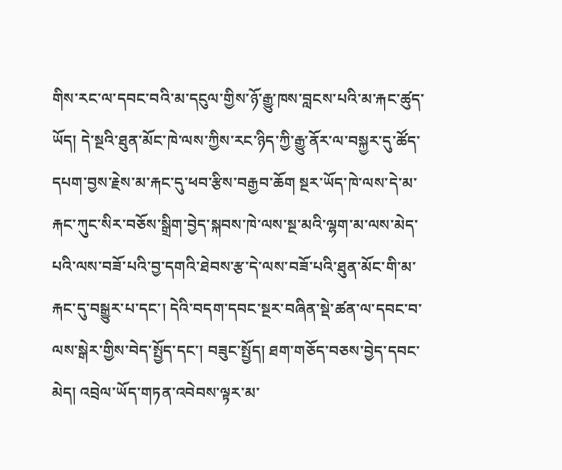གིས་རང་ལ་དབང་བའི་མ་དངུལ་གྱིས་ཉོ་རྒྱུ་ཁས་བླངས་པའི་མ་རྐང་ཚུད་ཡོད། དེ་སྔའི་ཐུན་མོང་ཁེ་ལས་ཀྱིས་རང་ཉིད་ཀྱི་རྒྱུ་ནོར་ལ་བསྐྱར་དུ་ཚོད་དཔག་བྱས་རྗེས་མ་རྐང་དུ་ཕབ་རྩིས་བརྒྱབ་ཆོག སྔར་ཡོད་ཁེ་ལས་དེ་མ་རྐང་ཀུང་སིར་བཅོས་སྒྲིག་བྱེད་སྐབས་ཁེ་ལས་སྔ་མའི་ལྷག་མ་ལས་མེད་པའི་ལས་བཟོ་པའི་བྱ་དགའི་ཐེབས་རྩ་དེ་ལས་བཟོ་པའི་ཐུན་མོང་གི་མ་རྐང་དུ་བསྒྱུར་པ་དང་། དེའི་བདག་དབང་སྔར་བཞིན་སྡེ་ཚན་ལ་དབང་བ་ལས་སྒེར་གྱིས་བེད་སྤྱོད་དང་། བཟུང་སྤྱོད། ཐག་གཅོད་བཅས་བྱེད་དབང་མེད། འབྲེལ་ཡོད་གཏན་འབེབས་ལྟར་མ་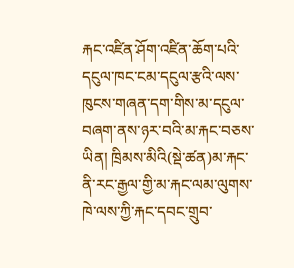རྐང་འཛིན་ཤོག་འཛིན་ཆོག་པའི་དངུལ་ཁང་ངམ་དངུལ་རྩའི་ལས་ཁུངས་གཞན་དག་གིས་མ་དངུལ་བཞག་ནས་ཉར་བའི་མ་རྐང་བཅས་ཡིན། ཁྲིམས་མིའི(སྡེ་ཚན)མ་རྐང་ནི་རང་རྒྱལ་གྱི་མ་རྐང་ལམ་ལུགས་ཁེ་ལས་ཀྱི་རྐང་དབང་གྲུབ་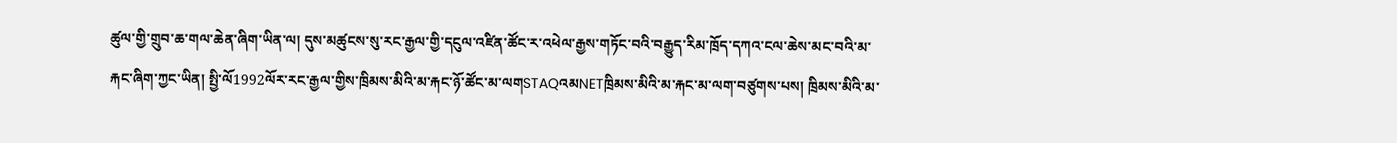ཚུལ་གྱི་གྲུབ་ཆ་གལ་ཆེན་ཞིག་ཡིན་ལ། དུས་མཚུངས་སུ་རང་རྒྱལ་གྱི་དངུལ་འཛིན་ཚོང་ར་འཕེལ་རྒྱས་གཏོང་བའི་བརྒྱུད་རིམ་ཁྲོད་དཀའ་ངལ་ཆེས་མང་བའི་མ་རྐང་ཞིག་ཀྱང་ཡིན། སྤྱི་ལོ1992ལོར་རང་རྒྱལ་གྱིས་ཁྲིམས་མིའི་མ་རྐང་ཉོ་ཚོང་མ་ལགSTAQའམNETཁྲིམས་མིའི་མ་རྐང་མ་ལག་བཙུགས་པས། ཁྲིམས་མིའི་མ་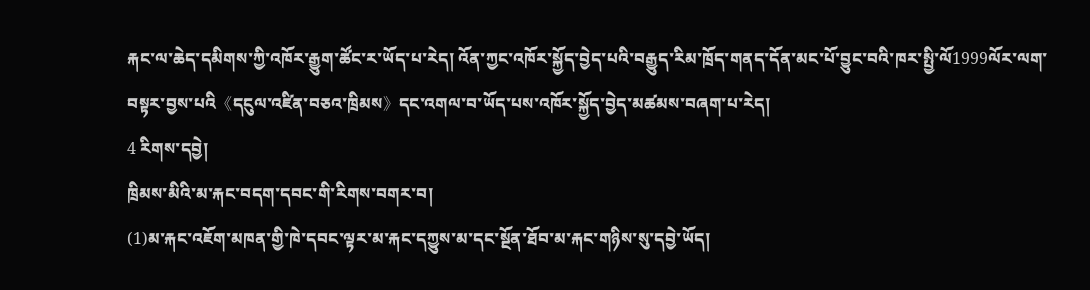རྐང་ལ་ཆེད་དམིགས་ཀྱི་འཁོར་རྒྱུག་ཚོང་ར་ཡོད་པ་རེད། འོན་ཀྱང་འཁོར་སྐྱོད་བྱེད་པའི་བརྒྱུད་རིམ་ཁྲོད་གནད་དོན་མང་པོ་བྱུང་བའི་ཁར་སྤྱི་ལོ1999ལོར་ལག་བསྟར་བྱས་པའི《དངུལ་འཛིན་བཅའ་ཁྲིམས》དང་འགལ་བ་ཡོད་པས་འཁོར་སྐྱོད་བྱེད་མཚམས་བཞག་པ་རེད།
4 རིགས་དབྱེ།
ཁྲིམས་མིའི་མ་རྐང་བདག་དབང་གི་རིགས་བགར་བ།
(1)མ་རྐང་འཇོག་མཁན་གྱི་ཁེ་དབང་ལྟར་མ་རྐང་དཀྱུས་མ་དང་སྔོན་ཐོབ་མ་རྐང་གཉིས་སུ་དབྱེ་ཡོད།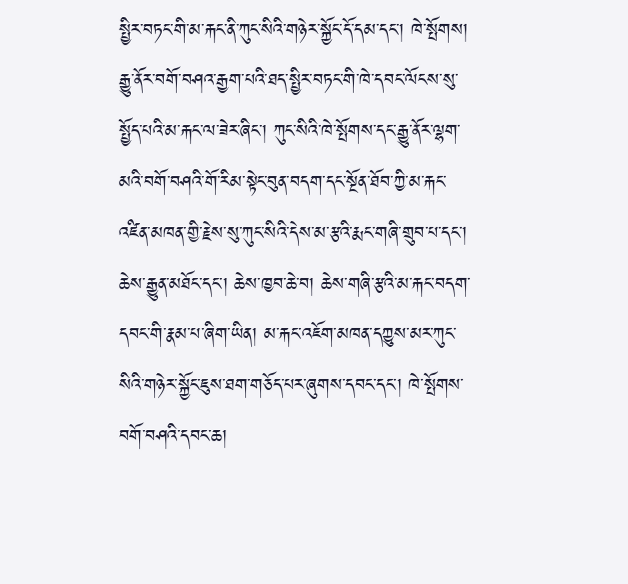སྤྱིར་བཏང་གི་མ་རྐང་ནི་ཀུང་སིའི་གཉེར་སྐྱོང་དོ་དམ་དང་། ཁེ་སྤོགས། རྒྱུ་ནོར་བགོ་བཤའ་རྒྱག་པའི་ཐད་སྤྱིར་བཏང་གི་ཁེ་དབང་ལོངས་སུ་སྤྱོད་པའི་མ་རྐང་ལ་ཟེར་ཞིང་། ཀུང་སིའི་ཁེ་སྤོགས་དང་རྒྱུ་ནོར་ལྷག་མའི་བགོ་བཤའི་གོ་རིམ་སྟེང་བུན་བདག་དང་སྔོན་ཐོབ་ཀྱི་མ་རྐང་འཛིན་མཁན་གྱི་རྗེས་སུ་ཀུང་སིའི་དེས་མ་རྩའི་རྨང་གཞི་གྲུབ་པ་དང་། ཆེས་རྒྱུན་མཐོང་དང་། ཆེས་ཁྱབ་ཆེ་བ། ཆེས་གཞི་རྩའི་མ་རྐང་བདག་དབང་གི་རྣམ་པ་ཞིག་ཡིན། མ་རྐང་འཇོག་མཁན་དཀྱུས་མར་ཀུང་སིའི་གཉེར་སྐྱོང་ཇུས་ཐག་གཅོད་པར་ཞུགས་དབང་དང་། ཁེ་སྤོགས་བགོ་བཤའི་དབང་ཆ།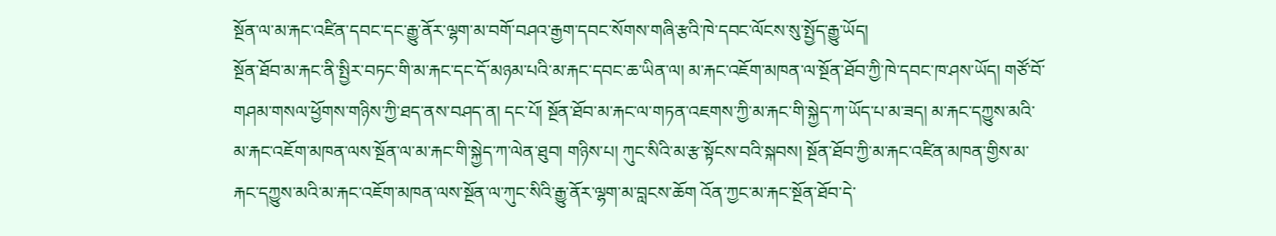སྔོན་ལ་མ་རྐང་འཛིན་དབང་དང་རྒྱུ་ནོར་ལྷག་མ་བགོ་བཤའ་རྒྱག་དབང་སོགས་གཞི་རྩའི་ཁེ་དབང་ལོངས་སུ་སྤྱོད་རྒྱུ་ཡོད།
སྔོན་ཐོབ་མ་རྐང་ནི་སྤྱིར་བཏང་གི་མ་རྐང་དང་དོ་མཉམ་པའི་མ་རྐང་དབང་ཆ་ཡིན་ལ། མ་རྐང་འཇོག་མཁན་ལ་སྔོན་ཐོབ་ཀྱི་ཁེ་དབང་ཁ་ཤས་ཡོད། གཙོ་བོ་གཤམ་གསལ་ཕྱོགས་གཉིས་ཀྱི་ཐད་ནས་བཤད་ན། དང་པོ། སྔོན་ཐོབ་མ་རྐང་ལ་གཏན་འཇགས་ཀྱི་མ་རྐང་གི་སྐྱེད་ཀ་ཡོད་པ་མ་ཟད། མ་རྐང་དཀྱུས་མའི་མ་རྐང་འཇོག་མཁན་ལས་སྔོན་ལ་མ་རྐང་གི་སྐྱེད་ཀ་ལེན་ཐུབ། གཉིས་པ། ཀུང་སིའི་མ་རྩ་སྟོངས་བའི་སྐབས། སྔོན་ཐོབ་ཀྱི་མ་རྐང་འཛིན་མཁན་གྱིས་མ་རྐང་དཀྱུས་མའི་མ་རྐང་འཇོག་མཁན་ལས་སྔོན་ལ་ཀུང་སིའི་རྒྱུ་ནོར་ལྷག་མ་བླངས་ཆོག འོན་ཀྱང་མ་རྐང་སྔོན་ཐོབ་དེ་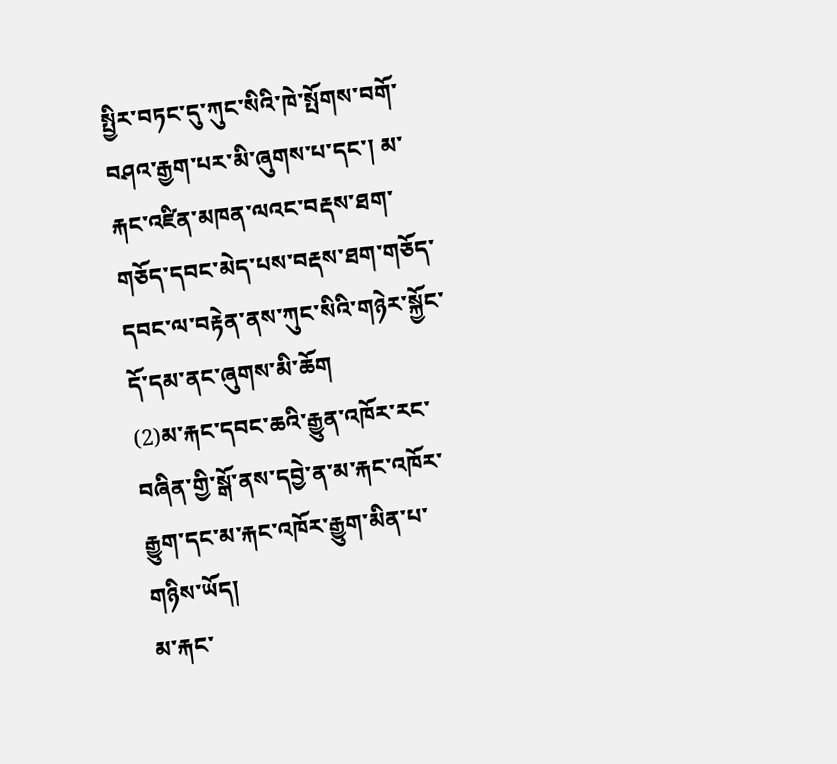སྤྱིར་བཏང་དུ་ཀུང་སིའི་ཁེ་སྤོགས་བགོ་བཤའ་རྒྱག་པར་མི་ཞུགས་པ་དང་། མ་རྐང་འཛིན་མཁན་ལའང་བརྡས་ཐག་གཅོད་དབང་མེད་པས་བརྡས་ཐག་གཅོད་དབང་ལ་བརྟེན་ནས་ཀུང་སིའི་གཉེར་སྐྱོང་དོ་དམ་ནང་ཞུགས་མི་ཆོག
(2)མ་རྐང་དབང་ཆའི་རྒྱུན་འཁོར་རང་བཞིན་གྱི་སྒོ་ནས་དབྱེ་ན་མ་རྐང་འཁོར་རྒྱུག་དང་མ་རྐང་འཁོར་རྒྱུག་མིན་པ་གཉིས་ཡོད།
མ་རྐང་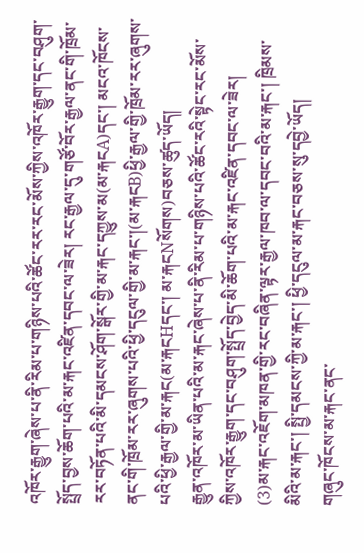འཁོར་རྒྱུག་ཞེས་པ་ནི་རིམ་པ་གཉིས་པའི་ཚོང་རར་རང་མོས་ཀྱིས་འཁོར་རྒྱུག་དང་བཤུག་སྤྲོད་བྱས་ཆོག་པའི་མ་རྐང་འཛིན་དབང་ལ་ཟེར། རང་རྒྱལ་དུ་གཙོ་བོར་རྒྱལ་ནང་གི་ཁྲོམ་རར་བཏོན་པའི་མི་དམངས་ཤོག་སྒོར་གྱི་མ་རྐང་དཀྱུས་མ(མ་རྐངA)དང་། མངའ་ཁོངས་ནང་གི་ཁྲོམ་རར་ཞུགས་པའི་ཕྱི་དངུལ་གྱི་མ་རྐང་།(མ་རྐངB)ཕྱི་རྒྱལ་གྱི་ཁྲོམ་རར་ཞུགས་པའི་ཕྱི་རྒྱལ་གྱི་མ་རྐང(མ་རྐངHདང་། མ་རྐངNསོགས)བཅས་ཚུད་ཡོད།
རྒྱུན་འཁོར་མ་ཡིན་པའི་མ་རྐང་ཞེས་པ་ནི་རིམ་པ་གཉིས་པའི་ཚོང་རའི་སྟེང་རང་མོས་ཀྱིས་འཁོར་རྒྱུག་དང་བཤུག་སྤྲོད་བྱེད་མི་ཆོག་པའི་མ་རྐང་འཛིན་དབང་ལ་ཟེར།
(3)མ་རྐང་འཇོག་མཁན་གྱི་རང་བཞིན་ལྟར་རྒྱལ་ཁབ་ལ་དབང་བའི་མ་རྐང་། ཁྲིམས་མིའི་མ་རྐང་། སྤྱི་དམངས་ཀྱི་མ་རྐང་། ཕྱི་དངུལ་མ་རྐང་བཅས་སུ་དབྱེ་ཡོད།
གཞུང་ཁོངས་མ་རྐང་ནང་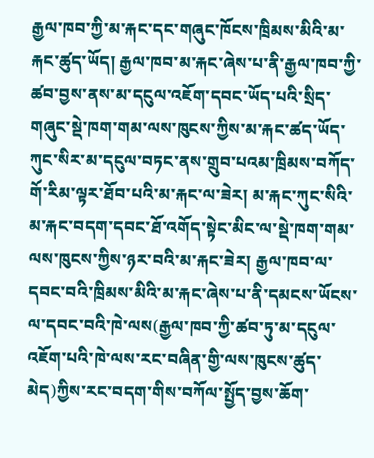རྒྱལ་ཁབ་ཀྱི་མ་རྐང་དང་གཞུང་ཁོངས་ཁྲིམས་མིའི་མ་རྐང་ཚུད་ཡོད། རྒྱལ་ཁབ་མ་རྐང་ཞེས་པ་ནི་རྒྱལ་ཁབ་ཀྱི་ཚབ་བྱས་ནས་མ་དངུལ་འཇོག་དབང་ཡོད་པའི་སྲིད་གཞུང་སྡེ་ཁག་གམ་ལས་ཁུངས་ཀྱིས་མ་རྐང་ཚད་ཡོད་ཀུང་སིར་མ་དངུལ་བཏང་ནས་གྲུབ་པའམ་ཁྲིམས་བཀོད་གོ་རིམ་ལྟར་ཐོབ་པའི་མ་རྐང་ལ་ཟེར། མ་རྐང་ཀུང་སིའི་མ་རྐང་བདག་དབང་ཐོ་འགོད་སྟེང་མིང་ལ་སྡེ་ཁག་གམ་ལས་ཁུངས་ཀྱིས་ཉར་བའི་མ་རྐང་ཟེར། རྒྱལ་ཁབ་ལ་དབང་བའི་ཁྲིམས་མིའི་མ་རྐང་ཞེས་པ་ནི་དམངས་ཡོངས་ལ་དབང་བའི་ཁེ་ལས(རྒྱལ་ཁབ་ཀྱི་ཚབ་ཏུ་མ་དངུལ་འཇོག་པའི་ཁེ་ལས་རང་བཞིན་གྱི་ལས་ཁུངས་ཚུད་མེད)ཀྱིས་རང་བདག་གིས་བཀོལ་སྤྱོད་བྱས་ཆོག་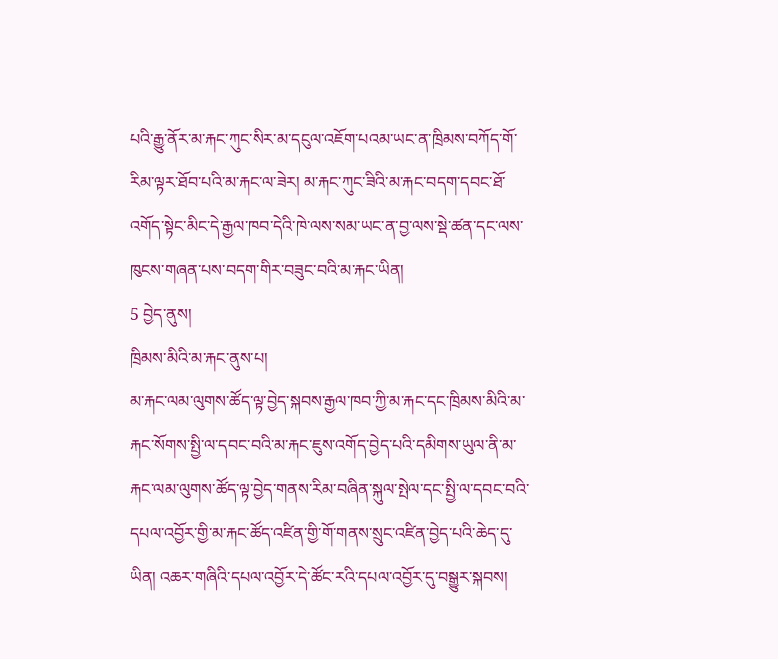པའི་རྒྱུ་ནོར་མ་རྐང་ཀུང་སིར་མ་དངུལ་འཇོག་པའམ་ཡང་ན་ཁྲིམས་བཀོད་གོ་རིམ་ལྟར་ཐོབ་པའི་མ་རྐང་ལ་ཟེར། མ་རྐང་ཀུང་ཟིའི་མ་རྐང་བདག་དབང་ཐོ་འགོད་སྟེང་མིང་དེ་རྒྱལ་ཁབ་དེའི་ཁེ་ལས་སམ་ཡང་ན་བྱ་ལས་སྡེ་ཚན་དང་ལས་ཁུངས་གཞན་པས་བདག་གིར་བཟུང་བའི་མ་རྐང་ཡིན།
5 བྱེད་ནུས།
ཁྲིམས་མིའི་མ་རྐང་ནུས་པ།
མ་རྐང་ལམ་ལུགས་ཚོད་ལྟ་བྱེད་སྐབས་རྒྱལ་ཁབ་ཀྱི་མ་རྐང་དང་ཁྲིམས་མིའི་མ་རྐང་སོགས་སྤྱི་ལ་དབང་བའི་མ་རྐང་ཇུས་འགོད་བྱེད་པའི་དམིགས་ཡུལ་ནི་མ་རྐང་ལམ་ལུགས་ཚོད་ལྟ་བྱེད་གནས་རིམ་བཞིན་སྐུལ་སྤེལ་དང་སྤྱི་ལ་དབང་བའི་དཔལ་འབྱོར་གྱི་མ་རྐང་ཚོད་འཛིན་གྱི་གོ་གནས་སྲུང་འཛིན་བྱེད་པའི་ཆེད་དུ་ཡིན། འཆར་གཞིའི་དཔལ་འབྱོར་དེ་ཚོང་རའི་དཔལ་འབྱོར་དུ་བསྒྱུར་སྐབས།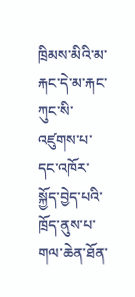ཁྲིམས་མིའི་མ་རྐང་དེ་མ་རྐང་ཀུང་སི་འཛུགས་པ་དང་འཁོར་སྐྱོད་བྱེད་པའི་ཁྲོད་ནུས་པ་གལ་ཆེན་ཐོན་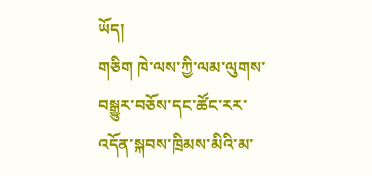ཡོད།
གཅིག ཁེ་ལས་ཀྱི་ལམ་ལུགས་བསྒྱུར་བཅོས་དང་ཚོང་རར་འདོན་སྐབས་ཁྲིམས་མིའི་མ་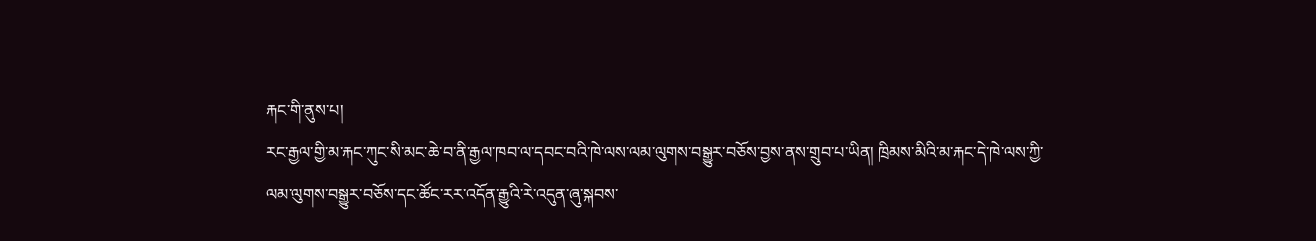རྐང་གི་ནུས་པ།
རང་རྒྱལ་གྱི་མ་རྐང་ཀུང་སི་མང་ཆེ་བ་ནི་རྒྱལ་ཁབ་ལ་དབང་བའི་ཁེ་ལས་ལམ་ལུགས་བསྒྱུར་བཅོས་བྱས་ནས་གྲུབ་པ་ཡིན། ཁྲིམས་མིའི་མ་རྐང་དེ་ཁེ་ལས་ཀྱི་ལམ་ལུགས་བསྒྱུར་བཅོས་དང་ཚོང་རར་འདོན་རྒྱུའི་རེ་འདུན་ཞུ་སྐབས་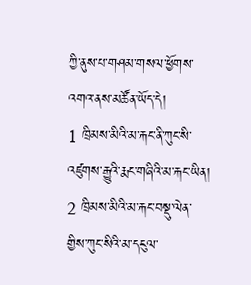ཀྱི་ནུས་པ་གཤམ་གསལ་ཕྱོགས་འགའ་ནས་མཚོན་ཡོད་དེ།
1 ཁྲིམས་མིའི་མ་རྐང་ནི་ཀུང་སི་འཛུགས་རྒྱུའི་རྨང་གཞིའི་མ་རྐང་ཡིན།
2 ཁྲིམས་མིའི་མ་རྐང་བསྡུ་ལེན་གྱིས་ཀུང་སིའི་མ་དངུལ་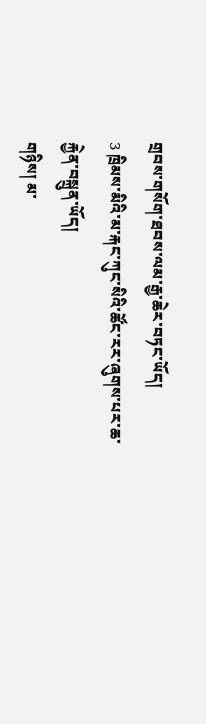གྲབས་གསོག་ཐབས་ལམ་རྒྱ་ཆེར་བཏང་ཡོད།
3 ཁྲིམས་མིའི་མ་རྐང་ཀུང་སིའི་ཚོང་རར་ཞུགས་པར་ཆ་རྐྱེན་བསྐྲུན་ཡོད།
གཉིས། མ་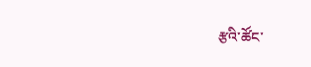རྩའི་ཚོང་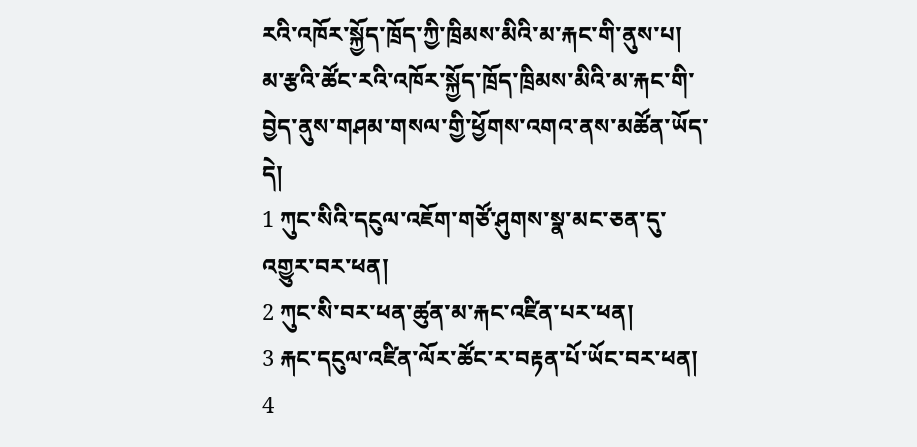རའི་འཁོར་སྐྱོད་ཁྲོད་ཀྱི་ཁྲིམས་མིའི་མ་རྐང་གི་ནུས་པ།
མ་རྩའི་ཚོང་རའི་འཁོར་སྐྱོད་ཁྲོད་ཁྲིམས་མིའི་མ་རྐང་གི་བྱེད་ནུས་གཤམ་གསལ་གྱི་ཕྱོགས་འགའ་ནས་མཚོན་ཡོད་དེ།
1 ཀུང་སིའི་དངུལ་འཇོག་གཙོ་ཤུགས་སྣ་མང་ཅན་དུ་འགྱུར་བར་ཕན།
2 ཀུང་སི་བར་ཕན་ཚུན་མ་རྐང་འཛིན་པར་ཕན།
3 རྐང་དངུལ་འཛིན་ལོར་ཚོང་ར་བརྟན་པོ་ཡོང་བར་ཕན།
4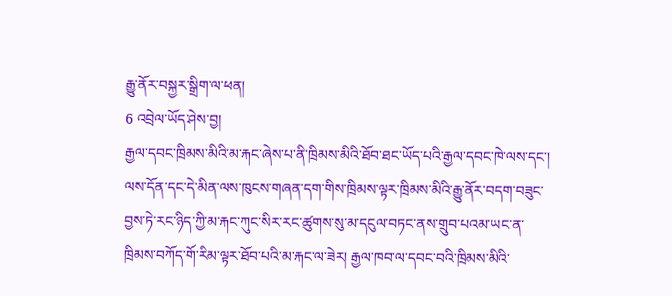རྒྱུ་ནོར་བསྐྱར་སྒྲིག་ལ་ཕན།
6 འབྲེལ་ཡོད་ཤེས་བྱ།
རྒྱལ་དབང་ཁྲིམས་མིའི་མ་རྐང་ཞེས་པ་ནི་ཁྲིམས་མིའི་ཐོབ་ཐང་ཡོད་པའི་རྒྱལ་དབང་ཁེ་ལས་དང་། ལས་དོན་དང་དེ་མིན་ལས་ཁུངས་གཞན་དག་གིས་ཁྲིམས་ལྟར་ཁྲིམས་མིའི་རྒྱུ་ནོར་བདག་བཟུང་བྱས་ཏེ་རང་ཉིད་ཀྱི་མ་རྐང་ཀུང་སིར་རང་ཚུགས་སུ་མ་དངུལ་བཏང་ནས་གྲུབ་པའམ་ཡང་ན་ཁྲིམས་བཀོད་གོ་རིམ་ལྟར་ཐོབ་པའི་མ་རྐང་ལ་ཟེར། རྒྱལ་ཁབ་ལ་དབང་བའི་ཁྲིམས་མིའི་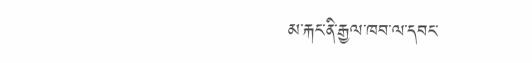མ་རྐང་ནི་རྒྱལ་ཁབ་ལ་དབང་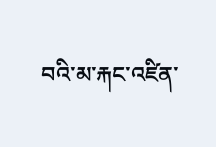བའི་མ་རྐང་འཛིན་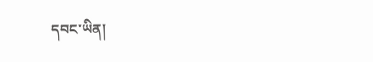དབང་ཡིན།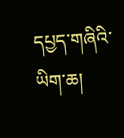དཔྱད་གཞིའི་ཡིག་ཆ།